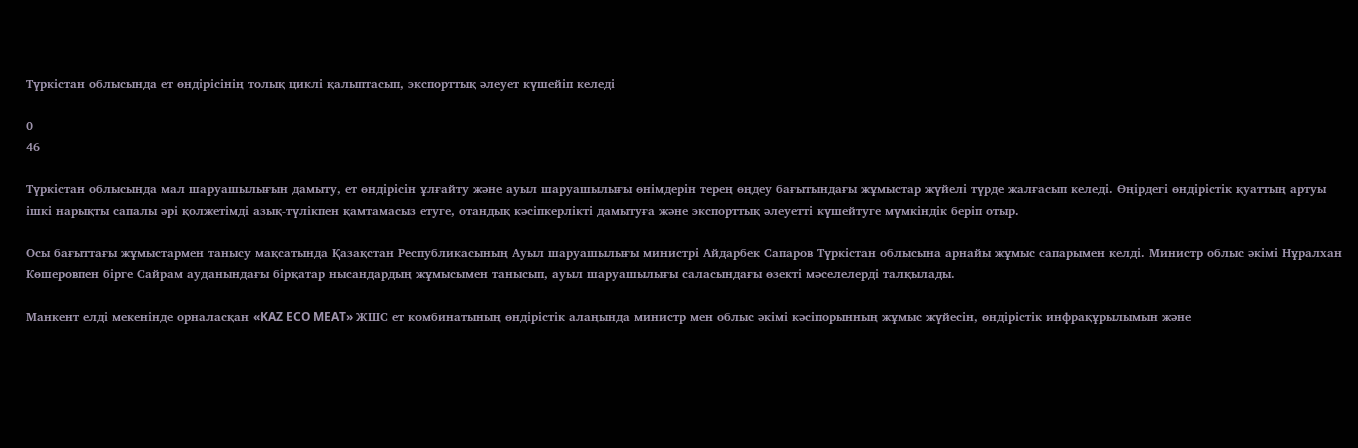Түркістан облысында ет өндірісінің толық циклі қалыптасып, экспорттық әлеует күшейіп келеді

0
46

Түркістан облысында мал шаруашылығын дамыту, ет өндірісін ұлғайту және ауыл шаруашылығы өнімдерін терең өңдеу бағытындағы жұмыстар жүйелі түрде жалғасып келеді. Өңірдегі өндірістік қуаттың артуы ішкі нарықты сапалы әрі қолжетімді азық-түлікпен қамтамасыз етуге, отандық кәсіпкерлікті дамытуға және экспорттық әлеуетті күшейтуге мүмкіндік беріп отыр.

Осы бағыттағы жұмыстармен танысу мақсатында Қазақстан Республикасының Ауыл шаруашылығы министрі Айдарбек Сапаров Түркістан облысына арнайы жұмыс сапарымен келді. Министр облыс әкімі Нұралхан Көшеровпен бірге Сайрам ауданындағы бірқатар нысандардың жұмысымен танысып, ауыл шаруашылығы саласындағы өзекті мәселелерді талқылады.

Манкент елді мекенінде орналасқан «KAZ ECO MEAT» ЖШС ет комбинатының өндірістік алаңында министр мен облыс әкімі кәсіпорынның жұмыс жүйесін, өндірістік инфрақұрылымын және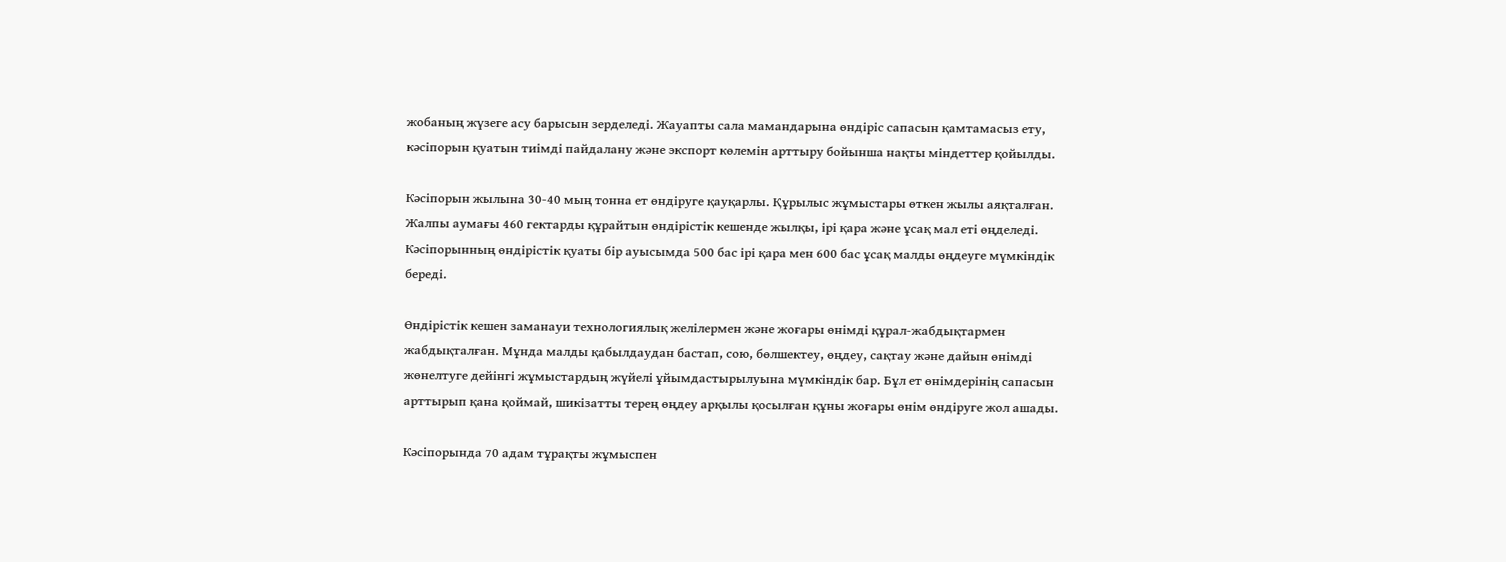жобаның жүзеге асу барысын зерделеді. Жауапты сала мамандарына өндіріс сапасын қамтамасыз ету, кәсіпорын қуатын тиімді пайдалану және экспорт көлемін арттыру бойынша нақты міндеттер қойылды.

Кәсіпорын жылына 30-40 мың тонна ет өндіруге қауқарлы. Құрылыс жұмыстары өткен жылы аяқталған. Жалпы аумағы 460 гектарды құрайтын өндірістік кешенде жылқы, ірі қара және ұсақ мал еті өңделеді. Кәсіпорынның өндірістік қуаты бір ауысымда 500 бас ірі қара мен 600 бас ұсақ малды өңдеуге мүмкіндік береді.

Өндірістік кешен заманауи технологиялық желілермен және жоғары өнімді құрал-жабдықтармен жабдықталған. Мұнда малды қабылдаудан бастап, сою, бөлшектеу, өңдеу, сақтау және дайын өнімді жөнелтуге дейінгі жұмыстардың жүйелі ұйымдастырылуына мүмкіндік бар. Бұл ет өнімдерінің сапасын арттырып қана қоймай, шикізатты терең өңдеу арқылы қосылған құны жоғары өнім өндіруге жол ашады.

Кәсіпорында 70 адам тұрақты жұмыспен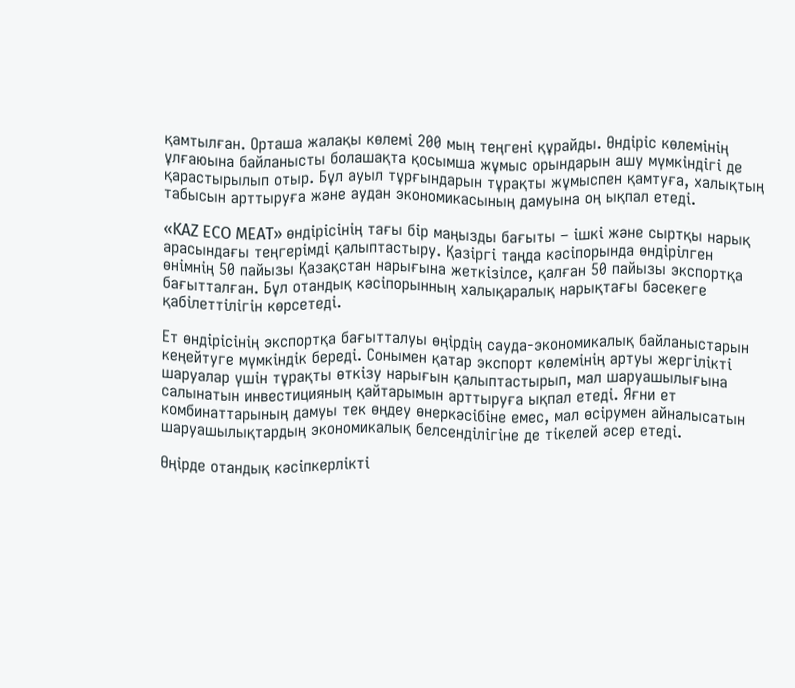қамтылған. Орташа жалақы көлемі 200 мың теңгені құрайды. Өндіріс көлемінің ұлғаюына байланысты болашақта қосымша жұмыс орындарын ашу мүмкіндігі де қарастырылып отыр. Бұл ауыл тұрғындарын тұрақты жұмыспен қамтуға, халықтың табысын арттыруға және аудан экономикасының дамуына оң ықпал етеді.

«KAZ ECO MEAT» өндірісінің тағы бір маңызды бағыты – ішкі және сыртқы нарық арасындағы теңгерімді қалыптастыру. Қазіргі таңда кәсіпорында өндірілген өнімнің 50 пайызы Қазақстан нарығына жеткізілсе, қалған 50 пайызы экспортқа бағытталған. Бұл отандық кәсіпорынның халықаралық нарықтағы бәсекеге қабілеттілігін көрсетеді.

Ет өндірісінің экспортқа бағытталуы өңірдің сауда-экономикалық байланыстарын кеңейтуге мүмкіндік береді. Сонымен қатар экспорт көлемінің артуы жергілікті шаруалар үшін тұрақты өткізу нарығын қалыптастырып, мал шаруашылығына салынатын инвестицияның қайтарымын арттыруға ықпал етеді. Яғни ет комбинаттарының дамуы тек өңдеу өнеркәсібіне емес, мал өсірумен айналысатын шаруашылықтардың экономикалық белсенділігіне де тікелей әсер етеді.

Өңірде отандық кәсіпкерлікті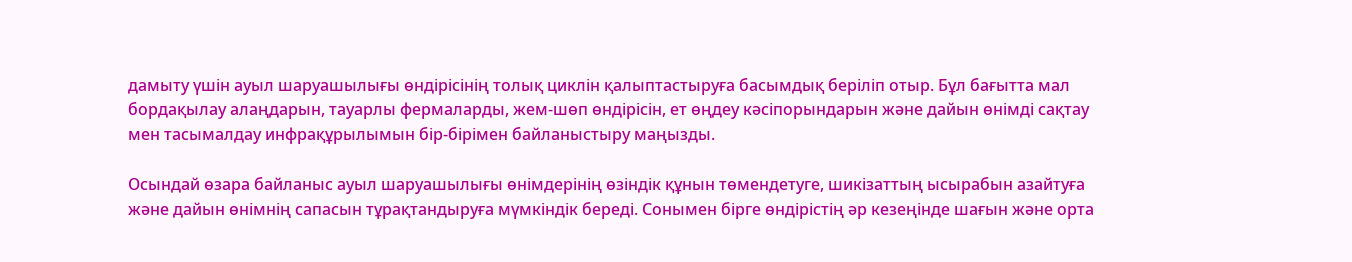дамыту үшін ауыл шаруашылығы өндірісінің толық циклін қалыптастыруға басымдық беріліп отыр. Бұл бағытта мал бордақылау алаңдарын, тауарлы фермаларды, жем-шөп өндірісін, ет өңдеу кәсіпорындарын және дайын өнімді сақтау мен тасымалдау инфрақұрылымын бір-бірімен байланыстыру маңызды.

Осындай өзара байланыс ауыл шаруашылығы өнімдерінің өзіндік құнын төмендетуге, шикізаттың ысырабын азайтуға және дайын өнімнің сапасын тұрақтандыруға мүмкіндік береді. Сонымен бірге өндірістің әр кезеңінде шағын және орта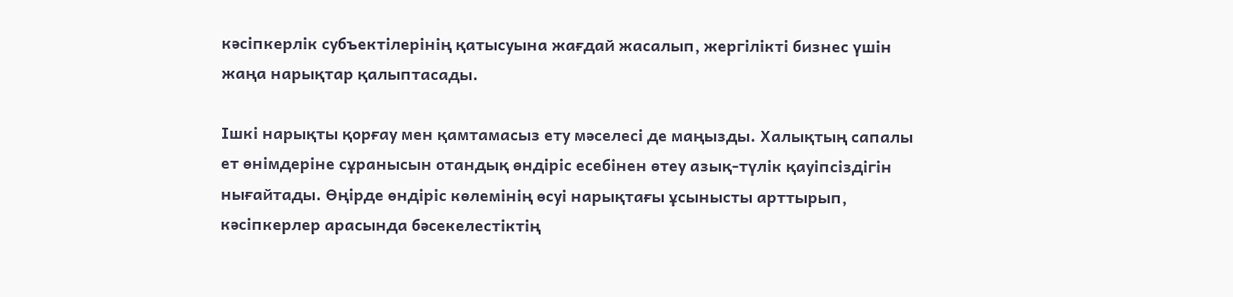кәсіпкерлік субъектілерінің қатысуына жағдай жасалып, жергілікті бизнес үшін жаңа нарықтар қалыптасады.

Ішкі нарықты қорғау мен қамтамасыз ету мәселесі де маңызды. Халықтың сапалы ет өнімдеріне сұранысын отандық өндіріс есебінен өтеу азық-түлік қауіпсіздігін нығайтады. Өңірде өндіріс көлемінің өсуі нарықтағы ұсынысты арттырып, кәсіпкерлер арасында бәсекелестіктің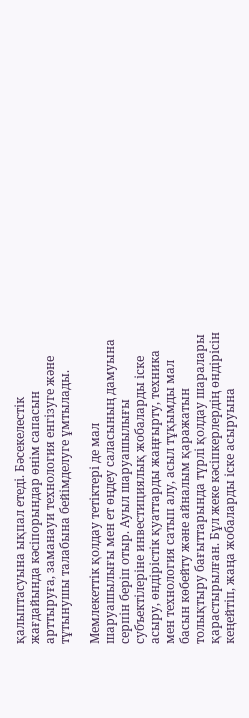қалыптасуына ықпал етеді. Бәсекелестік жағдайында кәсіпорындар өнім сапасын арттыруға, заманауи технология енгізуге және тұтынушы талабына бейімделуге ұмтылады.

Мемлекеттік қолдау тетіктері де мал шаруашылығы мен ет өңдеу саласының дамуына серпін беріп отыр. Ауыл шаруашылығы субъектілеріне инвестициялық жобаларды іске асыру, өндірістік қуаттарды жаңғырту, техника мен технология сатып алу, асыл тұқымды мал басын көбейту және айналым қаражатын толықтыру бағыттарында түрлі қолдау шаралары қарастырылған. Бұл жеке кәсіпкерлердің өндірісін кеңейтіп, жаңа жобаларды іске асыруына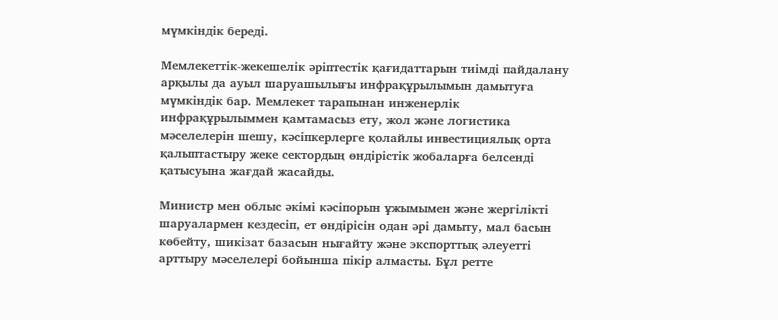мүмкіндік береді.

Мемлекеттік-жекешелік әріптестік қағидаттарын тиімді пайдалану арқылы да ауыл шаруашылығы инфрақұрылымын дамытуға мүмкіндік бар. Мемлекет тарапынан инженерлік инфрақұрылыммен қамтамасыз ету, жол және логистика мәселелерін шешу, кәсіпкерлерге қолайлы инвестициялық орта қалыптастыру жеке сектордың өндірістік жобаларға белсенді қатысуына жағдай жасайды.

Министр мен облыс әкімі кәсіпорын ұжымымен және жергілікті шаруалармен кездесіп, ет өндірісін одан әрі дамыту, мал басын көбейту, шикізат базасын нығайту және экспорттық әлеуетті арттыру мәселелері бойынша пікір алмасты. Бұл ретте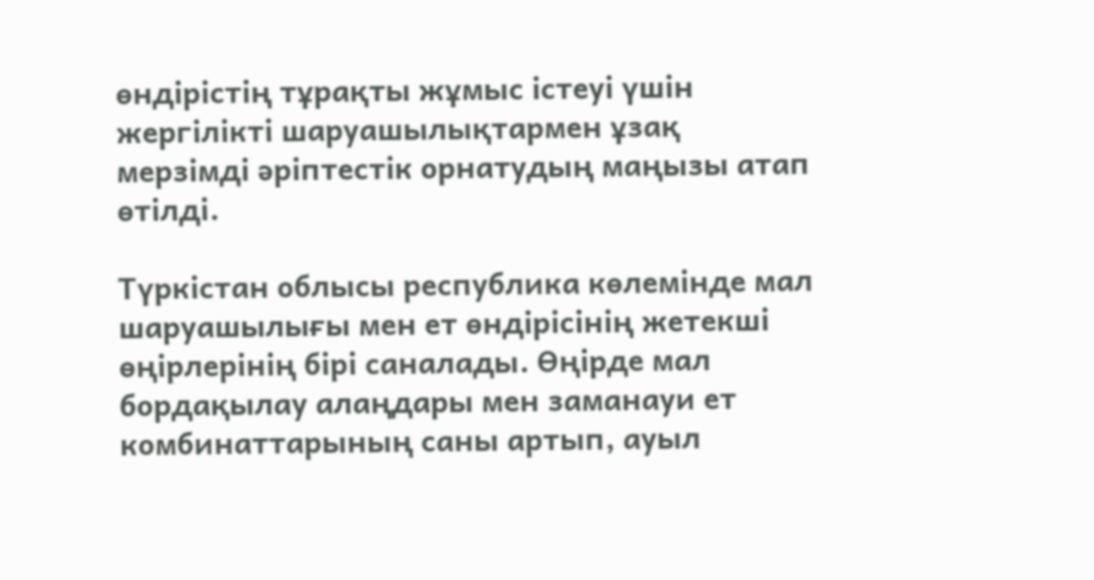өндірістің тұрақты жұмыс істеуі үшін жергілікті шаруашылықтармен ұзақ мерзімді әріптестік орнатудың маңызы атап өтілді.

Түркістан облысы республика көлемінде мал шаруашылығы мен ет өндірісінің жетекші өңірлерінің бірі саналады. Өңірде мал бордақылау алаңдары мен заманауи ет комбинаттарының саны артып, ауыл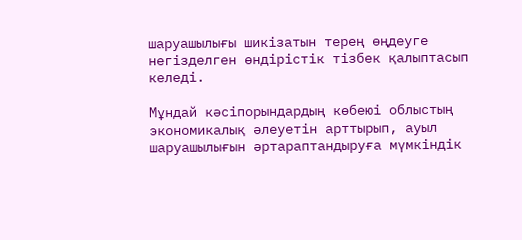шаруашылығы шикізатын терең өңдеуге негізделген өндірістік тізбек қалыптасып келеді.

Мұндай кәсіпорындардың көбеюі облыстың экономикалық әлеуетін арттырып, ауыл шаруашылығын әртараптандыруға мүмкіндік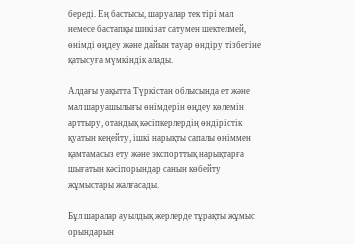береді. Ең бастысы, шаруалар тек тірі мал немесе бастапқы шикізат сатумен шектелмей, өнімді өңдеу және дайын тауар өндіру тізбегіне қатысуға мүмкіндік алады.

Алдағы уақытта Түркістан облысында ет және мал шаруашылығы өнімдерін өңдеу көлемін арттыру, отандық кәсіпкерлердің өндірістік қуатын кеңейту, ішкі нарықты сапалы өніммен қамтамасыз ету және экспорттық нарықтарға шығатын кәсіпорындар санын көбейту жұмыстары жалғасады.

Бұл шаралар ауылдық жерлерде тұрақты жұмыс орындарын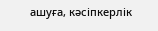ашуға, кәсіпкерлік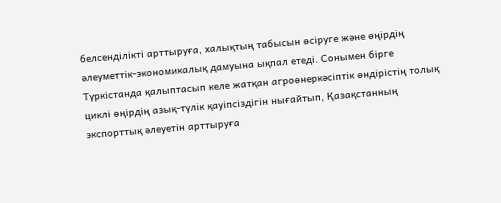белсенділікті арттыруға, халықтың табысын өсіруге және өңірдің әлеуметтік-экономикалық дамуына ықпал етеді. Сонымен бірге Түркістанда қалыптасып келе жатқан агроөнеркәсіптік өндірістің толық циклі өңірдің азық-түлік қауіпсіздігін нығайтып, Қазақстанның экспорттық әлеуетін арттыруға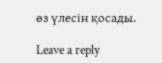өз үлесін қосады.

Leave a reply